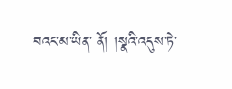བའང་མ་ཡིན་ ནོ། །སྣའི་འདུས་ཏེ་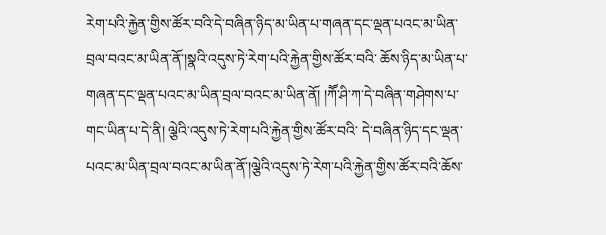རེག་པའི་རྐྱེན་གྱིས་ཚོར་བའི་དེ་བཞིན་ཉིད་མ་ཡིན་པ་གཞན་དང་ལྡན་པའང་མ་ཡིན་བྲལ་བའང་མ་ཡིན་ནོ་།སྣའི་འདུས་ཏེ་རེག་པའི་རྐྱེན་གྱིས་ཚོར་བའི་ ཆོས་ཉིད་མ་ཡིན་པ་གཞན་དང་ལྡན་པའང་མ་ཡིན་བྲལ་བའང་མ་ཡིན་ནོ། །ཀཽ་ཤི་ཀ་དེ་བཞིན་གཤེགས་པ་གང་ཡིན་པ་དེ་ནི། ལྕེའི་འདུས་ཏེ་རེག་པའི་རྐྱེན་གྱིས་ཚོར་བའི་ དེ་བཞིན་ཉིད་དང་ལྡན་པའང་མ་ཡིན་བྲལ་བའང་མ་ཡིན་ནོ་།ལྕེའི་འདུས་ཏེ་རེག་པའི་རྐྱེན་གྱིས་ཚོར་བའི་ཆོས་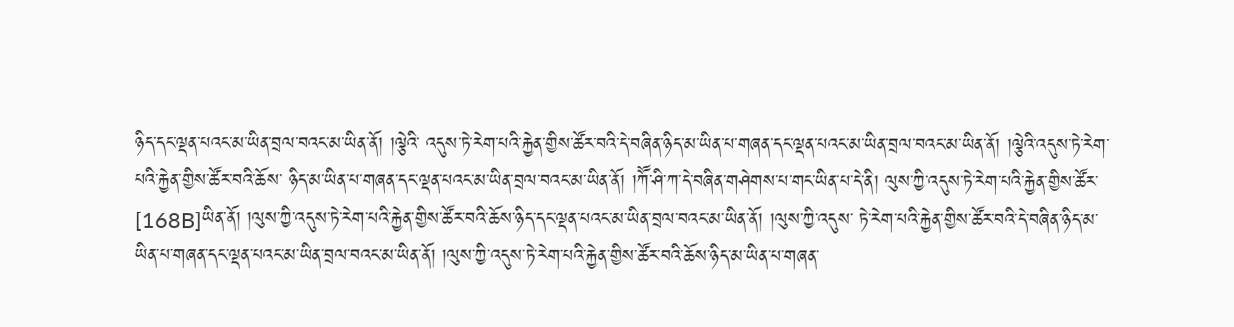ཉིད་དང་ལྡན་པའང་མ་ཡིན་བྲལ་བའང་མ་ཡིན་ནོ། །ལྕེའི་ འདུས་ཏེ་རེག་པའི་རྐྱེན་གྱིས་ཚོར་བའི་དེ་བཞིན་ཉིད་མ་ཡིན་པ་གཞན་དང་ལྡན་པའང་མ་ཡིན་བྲལ་བའང་མ་ཡིན་ནོ། །ལྕེའི་འདུས་ཏེ་རེག་པའི་རྐྱེན་གྱིས་ཚོར་བའི་ཆོས་ ཉིད་མ་ཡིན་པ་གཞན་དང་ལྡན་པའང་མ་ཡིན་བྲལ་བའང་མ་ཡིན་ནོ། །ཀཽ་ཤི་ཀ་དེ་བཞིན་གཤེགས་པ་གང་ཡིན་པ་དེ་ནི། ལུས་ཀྱི་འདུས་ཏེ་རེག་པའི་རྐྱེན་གྱིས་ཚོར་ [168B]ཡིན་ནོ། །ལུས་ཀྱི་འདུས་ཏེ་རེག་པའི་རྐྱེན་གྱིས་ཚོར་བའི་ཆོས་ཉིད་དང་ལྡན་པའང་མ་ཡིན་བྲལ་བའང་མ་ཡིན་ནོ། །ལུས་ཀྱི་འདུས་ ཏེ་རེག་པའི་རྐྱེན་གྱིས་ཚོར་བའི་དེ་བཞིན་ཉིད་མ་ཡིན་པ་གཞན་དང་ལྡན་པའང་མ་ཡིན་བྲལ་བའང་མ་ཡིན་ནོ། །ལུས་ཀྱི་འདུས་ཏེ་རེག་པའི་རྐྱེན་གྱིས་ཚོར་བའི་ཆོས་ཉིད་མ་ཡིན་པ་གཞན་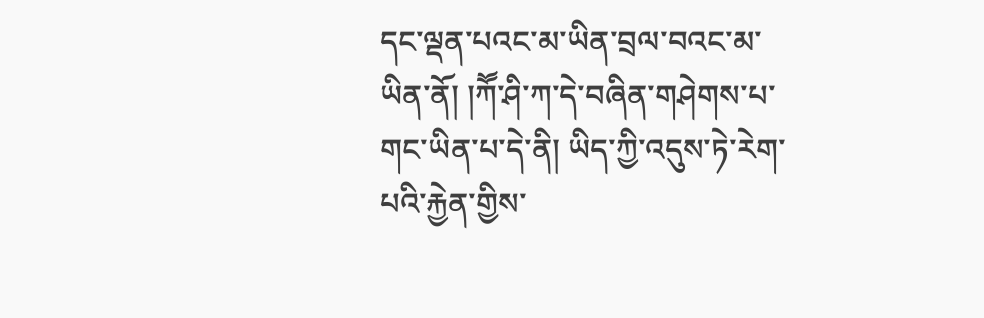དང་ལྡན་པའང་མ་ཡིན་བྲལ་བའང་མ་ཡིན་ནོ། །ཀཽ་ཤི་ཀ་དེ་བཞིན་གཤེགས་པ་གང་ཡིན་པ་དེ་ནི། ཡིད་ཀྱི་འདུས་ཏེ་རེག་པའི་རྐྱེན་གྱིས་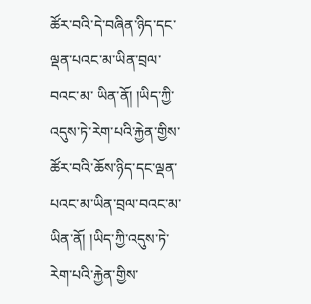ཚོར་བའི་དེ་བཞིན་ཉིད་དང་ལྡན་པའང་མ་ཡིན་བྲལ་བའང་མ་ ཡིན་ནོ། །ཡིད་ཀྱི་འདུས་ཏེ་རེག་པའི་རྐྱེན་གྱིས་ཚོར་བའི་ཆོས་ཉིད་དང་ལྡན་པའང་མ་ཡིན་བྲལ་བའང་མ་ཡིན་ནོ། །ཡིད་ཀྱི་འདུས་ཏེ་རེག་པའི་རྐྱེན་གྱིས་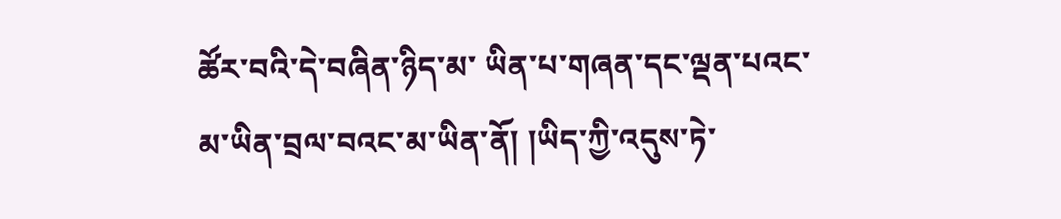ཚོར་བའི་དེ་བཞིན་ཉིད་མ་ ཡིན་པ་གཞན་དང་ལྡན་པའང་མ་ཡིན་བྲལ་བའང་མ་ཡིན་ནོ། །ཡིད་ཀྱི་འདུས་ཏེ་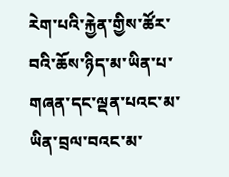རེག་པའི་རྐྱེན་གྱིས་ཚོར་བའི་ཆོས་ཉིད་མ་ཡིན་པ་གཞན་དང་ལྡན་པའང་མ་ཡིན་བྲལ་བའང་མ་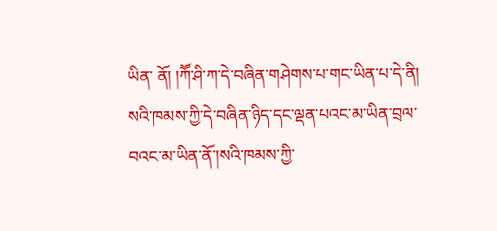ཡིན་ ནོ། །ཀཽ་ཤི་ཀ་དེ་བཞིན་གཤེགས་པ་གང་ཡིན་པ་དེ་ནི། སའི་ཁམས་ཀྱི་དེ་བཞིན་ཉིད་དང་ལྡན་པའང་མ་ཡིན་བྲལ་བའང་མ་ཡིན་ནོ་།སའི་ཁམས་ཀྱི་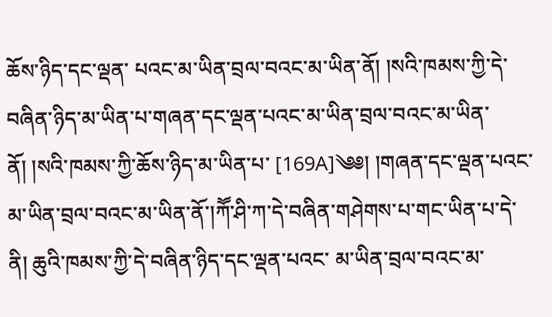ཆོས་ཉིད་དང་ལྡན་ པའང་མ་ཡིན་བྲལ་བའང་མ་ཡིན་ནོ། །སའི་ཁམས་ཀྱི་དེ་བཞིན་ཉིད་མ་ཡིན་པ་གཞན་དང་ལྡན་པའང་མ་ཡིན་བྲལ་བའང་མ་ཡིན་ནོ། །སའི་ཁམས་ཀྱི་ཆོས་ཉིད་མ་ཡིན་པ་ [169A]༄༅། །གཞན་དང་ལྡན་པའང་མ་ཡིན་བྲལ་བའང་མ་ཡིན་ནོ་།ཀཽ་ཤི་ཀ་དེ་བཞིན་གཤེགས་པ་གང་ཡིན་པ་དེ་ནི། ཆུའི་ཁམས་ཀྱི་དེ་བཞིན་ཉིད་དང་ལྡན་པའང་ མ་ཡིན་བྲལ་བའང་མ་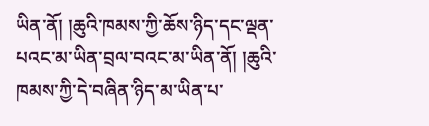ཡིན་ནོ། །ཆུའི་ཁམས་ཀྱི་ཆོས་ཉིད་དང་ལྡན་པའང་མ་ཡིན་བྲལ་བའང་མ་ཡིན་ནོ། །ཆུའི་ཁམས་ཀྱི་དེ་བཞིན་ཉིད་མ་ཡིན་པ་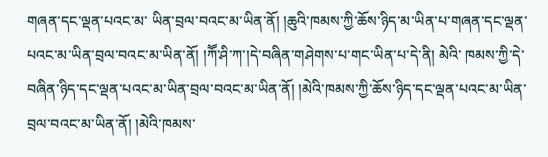གཞན་དང་ལྡན་པའང་མ་ ཡིན་བྲལ་བའང་མ་ཡིན་ནོ། །ཆུའི་ཁམས་ཀྱི་ཆོས་ཉིད་མ་ཡིན་པ་གཞན་དང་ལྡན་པའང་མ་ཡིན་བྲལ་བའང་མ་ཡིན་ནོ། །ཀཽ་ཤི་ཀ་།དེ་བཞིན་གཤེགས་པ་གང་ཡིན་པ་དེ་ནི། མེའི་ ཁམས་ཀྱི་དེ་བཞིན་ཉིད་དང་ལྡན་པའང་མ་ཡིན་བྲལ་བའང་མ་ཡིན་ནོ། །མེའི་ཁམས་ཀྱི་ཆོས་ཉིད་དང་ལྡན་པའང་མ་ཡིན་བྲལ་བའང་མ་ཡིན་ནོ། །མེའི་ཁམས་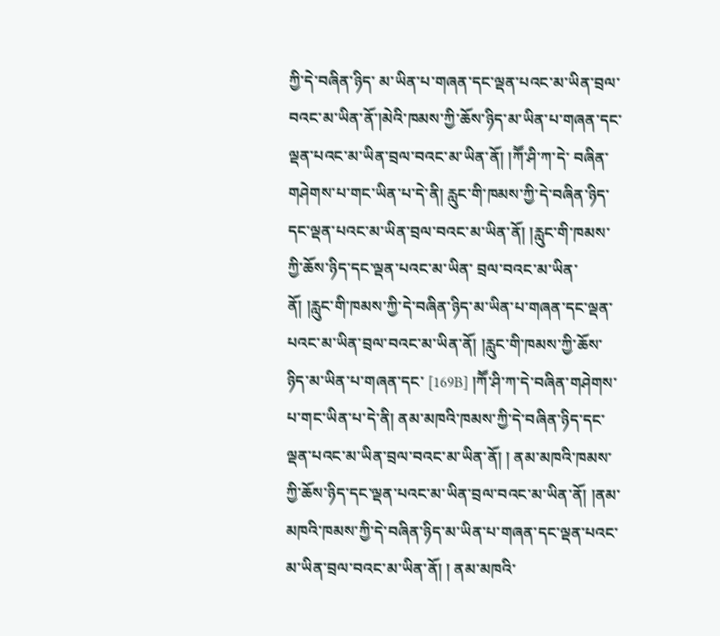ཀྱི་དེ་བཞིན་ཉིད་ མ་ཡིན་པ་གཞན་དང་ལྡན་པའང་མ་ཡིན་བྲལ་བའང་མ་ཡིན་ནོ་།མེའི་ཁམས་ཀྱི་ཆོས་ཉིད་མ་ཡིན་པ་གཞན་དང་ལྡན་པའང་མ་ཡིན་བྲལ་བའང་མ་ཡིན་ནོ། །ཀཽ་ཤི་ཀ་དེ་ བཞིན་གཤེགས་པ་གང་ཡིན་པ་དེ་ནི། རླུང་གི་ཁམས་ཀྱི་དེ་བཞིན་ཉིད་དང་ལྡན་པའང་མ་ཡིན་བྲལ་བའང་མ་ཡིན་ནོ། །རླུང་གི་ཁམས་ཀྱི་ཆོས་ཉིད་དང་ལྡན་པའང་མ་ཡིན་ བྲལ་བའང་མ་ཡིན་ནོ། །རླུང་གི་ཁམས་ཀྱི་དེ་བཞིན་ཉིད་མ་ཡིན་པ་གཞན་དང་ལྡན་པའང་མ་ཡིན་བྲལ་བའང་མ་ཡིན་ནོ། །རླུང་གི་ཁམས་ཀྱི་ཆོས་ཉིད་མ་ཡིན་པ་གཞན་དང་ [169B] །ཀཽ་ཤི་ཀ་དེ་བཞིན་གཤེགས་པ་གང་ཡིན་པ་དེ་ནི། ནམ་མཁའི་ཁམས་ཀྱི་དེ་བཞིན་ཉིད་དང་ལྡན་པའང་མ་ཡིན་བྲལ་བའང་མ་ཡིན་ནོ། ། ནམ་མཁའི་ཁམས་ཀྱི་ཆོས་ཉིད་དང་ལྡན་པའང་མ་ཡིན་བྲལ་བའང་མ་ཡིན་ནོ། །ནམ་མཁའི་ཁམས་ཀྱི་དེ་བཞིན་ཉིད་མ་ཡིན་པ་གཞན་དང་ལྡན་པའང་མ་ཡིན་བྲལ་བའང་མ་ཡིན་ནོ། ། ནམ་མཁའི་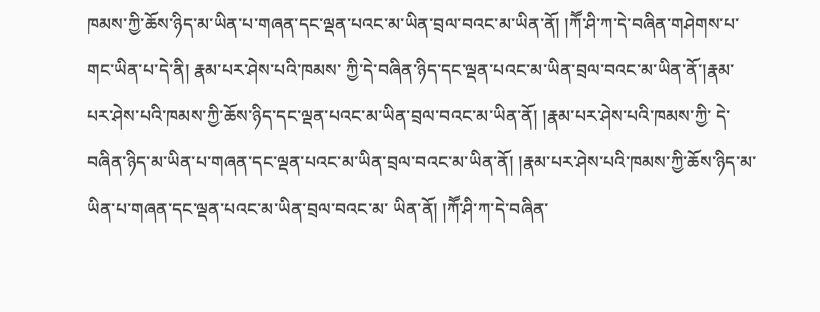ཁམས་ཀྱི་ཆོས་ཉིད་མ་ཡིན་པ་གཞན་དང་ལྡན་པའང་མ་ཡིན་བྲལ་བའང་མ་ཡིན་ནོ། །ཀཽ་ཤི་ཀ་དེ་བཞིན་གཤེགས་པ་གང་ཡིན་པ་དེ་ནི། རྣམ་པར་ཤེས་པའི་ཁམས་ ཀྱི་དེ་བཞིན་ཉིད་དང་ལྡན་པའང་མ་ཡིན་བྲལ་བའང་མ་ཡིན་ནོ་།རྣམ་པར་ཤེས་པའི་ཁམས་ཀྱི་ཆོས་ཉིད་དང་ལྡན་པའང་མ་ཡིན་བྲལ་བའང་མ་ཡིན་ནོ། །རྣམ་པར་ཤེས་པའི་ཁམས་ཀྱི་ དེ་བཞིན་ཉིད་མ་ཡིན་པ་གཞན་དང་ལྡན་པའང་མ་ཡིན་བྲལ་བའང་མ་ཡིན་ནོ། །རྣམ་པར་ཤེས་པའི་ཁམས་ཀྱི་ཆོས་ཉིད་མ་ཡིན་པ་གཞན་དང་ལྡན་པའང་མ་ཡིན་བྲལ་བའང་མ་ ཡིན་ནོ། །ཀཽ་ཤི་ཀ་དེ་བཞིན་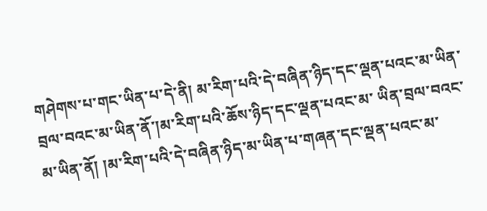གཤེགས་པ་གང་ཡིན་པ་དེ་ནི། མ་རིག་པའི་དེ་བཞིན་ཉིད་དང་ལྡན་པའང་མ་ཡིན་བྲལ་བའང་མ་ཡིན་ནོ་།མ་རིག་པའི་ཆོས་ཉིད་དང་ལྡན་པའང་མ་ ཡིན་བྲལ་བའང་མ་ཡིན་ནོ། །མ་རིག་པའི་དེ་བཞིན་ཉིད་མ་ཡིན་པ་གཞན་དང་ལྡན་པའང་མ་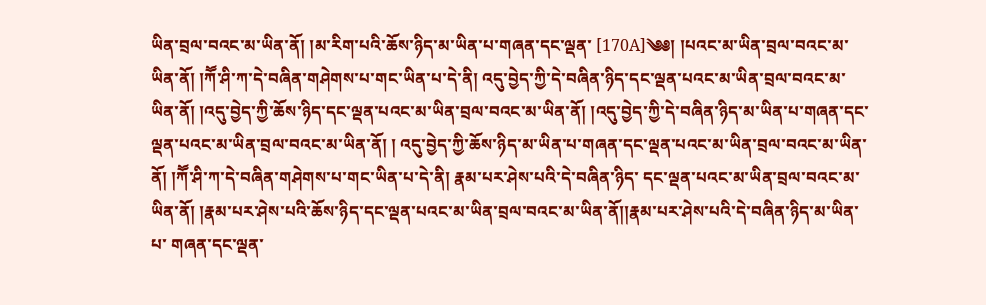ཡིན་བྲལ་བའང་མ་ཡིན་ནོ། །མ་རིག་པའི་ཆོས་ཉིད་མ་ཡིན་པ་གཞན་དང་ལྡན་ [170A]༄༅། །པའང་མ་ཡིན་བྲལ་བའང་མ་ཡིན་ནོ། །ཀཽ་ཤི་ཀ་དེ་བཞིན་གཤེགས་པ་གང་ཡིན་པ་དེ་ནི། འདུ་བྱེད་ཀྱི་དེ་བཞིན་ཉིད་དང་ལྡན་པའང་མ་ཡིན་བྲལ་བའང་མ་ ཡིན་ནོ། །འདུ་བྱེད་ཀྱི་ཆོས་ཉིད་དང་ལྡན་པའང་མ་ཡིན་བྲལ་བའང་མ་ཡིན་ནོ། །འདུ་བྱེད་ཀྱི་དེ་བཞིན་ཉིད་མ་ཡིན་པ་གཞན་དང་ལྡན་པའང་མ་ཡིན་བྲལ་བའང་མ་ཡིན་ནོ། ། འདུ་བྱེད་ཀྱི་ཆོས་ཉིད་མ་ཡིན་པ་གཞན་དང་ལྡན་པའང་མ་ཡིན་བྲལ་བའང་མ་ཡིན་ནོ། །ཀཽ་ཤི་ཀ་དེ་བཞིན་གཤེགས་པ་གང་ཡིན་པ་དེ་ནི། རྣམ་པར་ཤེས་པའི་དེ་བཞིན་ཉིད་ དང་ལྡན་པའང་མ་ཡིན་བྲལ་བའང་མ་ཡིན་ནོ། །རྣམ་པར་ཤེས་པའི་ཆོས་ཉིད་དང་ལྡན་པའང་མ་ཡིན་བྲལ་བའང་མ་ཡིན་ནོ།།རྣམ་པར་ཤེས་པའི་དེ་བཞིན་ཉིད་མ་ཡིན་པ་ གཞན་དང་ལྡན་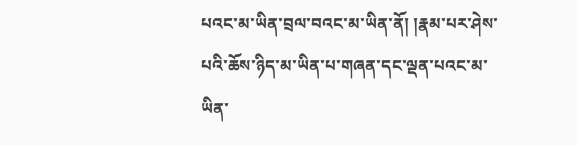པའང་མ་ཡིན་བྲལ་བའང་མ་ཡིན་ནོ། །རྣམ་པར་ཤེས་པའི་ཆོས་ཉིད་མ་ཡིན་པ་གཞན་དང་ལྡན་པའང་མ་ཡིན་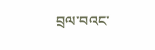བྲལ་བའང་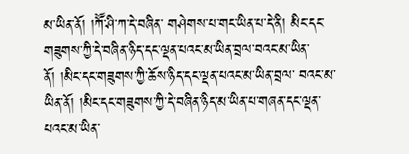མ་ཡིན་ནོ། །ཀཽ་ཤི་ཀ་དེ་བཞིན་ གཤེགས་པ་གང་ཡིན་པ་དེ་ནི། མིང་དང་གཟུགས་ཀྱི་དེ་བཞིན་ཉིད་དང་ལྡན་པའང་མ་ཡིན་བྲལ་བའང་མ་ཡིན་ནོ། །མིང་དང་གཟུགས་ཀྱི་ཆོས་ཉིད་དང་ལྡན་པའང་མ་ཡིན་བྲལ་ བའང་མ་ཡིན་ནོ། །མིང་དང་གཟུགས་ཀྱི་དེ་བཞིན་ཉིད་མ་ཡིན་པ་གཞན་དང་ལྡན་པའང་མ་ཡིན་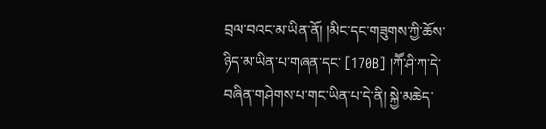བྲལ་བའང་མ་ཡིན་ནོ། །མིང་དང་གཟུགས་ཀྱི་ཆོས་ཉིད་མ་ཡིན་པ་གཞན་དང་ [170B] །ཀཽ་ཤི་ཀ་དེ་བཞིན་གཤེགས་པ་གང་ཡིན་པ་དེ་ནི། སྐྱེ་མཆེད་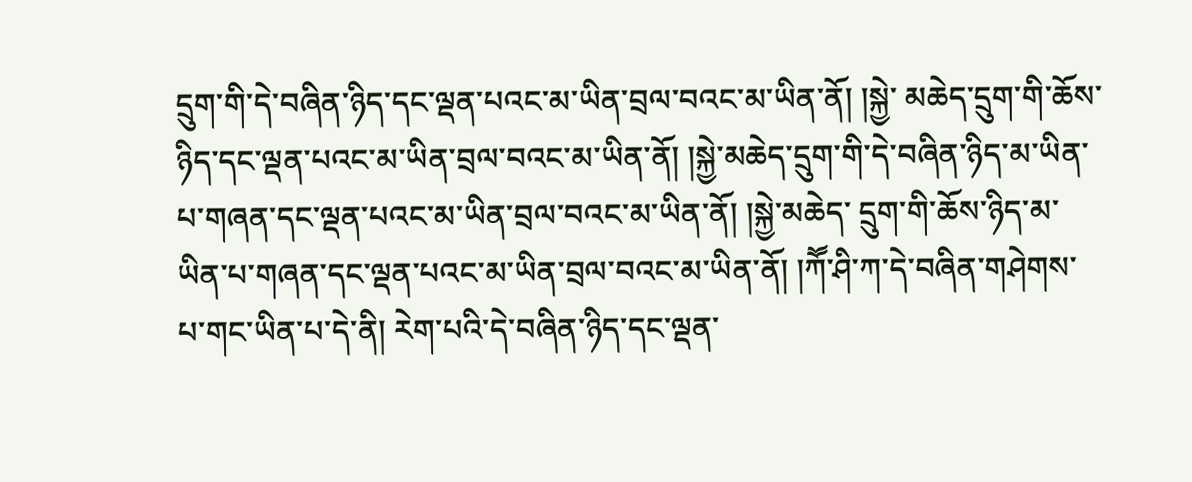དྲུག་གི་དེ་བཞིན་ཉིད་དང་ལྡན་པའང་མ་ཡིན་བྲལ་བའང་མ་ཡིན་ནོ། །སྐྱེ་ མཆེད་དྲུག་གི་ཆོས་ཉིད་དང་ལྡན་པའང་མ་ཡིན་བྲལ་བའང་མ་ཡིན་ནོ། །སྐྱེ་མཆེད་དྲུག་གི་དེ་བཞིན་ཉིད་མ་ཡིན་པ་གཞན་དང་ལྡན་པའང་མ་ཡིན་བྲལ་བའང་མ་ཡིན་ནོ། །སྐྱེ་མཆེད་ དྲུག་གི་ཆོས་ཉིད་མ་ཡིན་པ་གཞན་དང་ལྡན་པའང་མ་ཡིན་བྲལ་བའང་མ་ཡིན་ནོ། །ཀཽ་ཤི་ཀ་དེ་བཞིན་གཤེགས་པ་གང་ཡིན་པ་དེ་ནི། རེག་པའི་དེ་བཞིན་ཉིད་དང་ལྡན་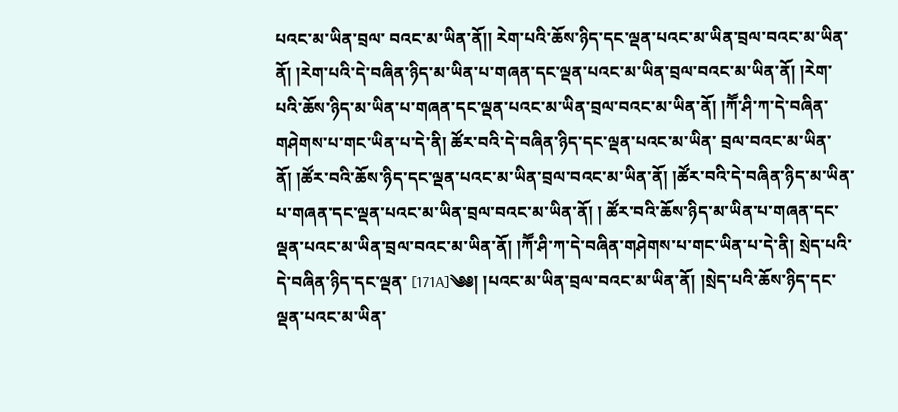པའང་མ་ཡིན་བྲལ་ བའང་མ་ཡིན་ནོ།། རེག་པའི་ཆོས་ཉིད་དང་ལྡན་པའང་མ་ཡིན་བྲལ་བའང་མ་ཡིན་ནོ། །རེག་པའི་དེ་བཞིན་ཉིད་མ་ཡིན་པ་གཞན་དང་ལྡན་པའང་མ་ཡིན་བྲལ་བའང་མ་ཡིན་ནོ། །རེག་ པའི་ཆོས་ཉིད་མ་ཡིན་པ་གཞན་དང་ལྡན་པའང་མ་ཡིན་བྲལ་བའང་མ་ཡིན་ནོ། །ཀཽ་ཤི་ཀ་དེ་བཞིན་གཤེགས་པ་གང་ཡིན་པ་དེ་ནི། ཚོར་བའི་དེ་བཞིན་ཉིད་དང་ལྡན་པའང་མ་ཡིན་ བྲལ་བའང་མ་ཡིན་ནོ། །ཚོར་བའི་ཆོས་ཉིད་དང་ལྡན་པའང་མ་ཡིན་བྲལ་བའང་མ་ཡིན་ནོ། །ཚོར་བའི་དེ་བཞིན་ཉིད་མ་ཡིན་པ་གཞན་དང་ལྡན་པའང་མ་ཡིན་བྲལ་བའང་མ་ཡིན་ནོ། ། ཚོར་བའི་ཆོས་ཉིད་མ་ཡིན་པ་གཞན་དང་ལྡན་པའང་མ་ཡིན་བྲལ་བའང་མ་ཡིན་ནོ། །ཀཽ་ཤི་ཀ་དེ་བཞིན་གཤེགས་པ་གང་ཡིན་པ་དེ་ནི། སྲེད་པའི་དེ་བཞིན་ཉིད་དང་ལྡན་ [171A]༄༅། །པའང་མ་ཡིན་བྲལ་བའང་མ་ཡིན་ནོ། །སྲེད་པའི་ཆོས་ཉིད་དང་ལྡན་པའང་མ་ཡིན་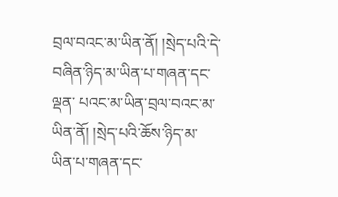བྲལ་བའང་མ་ཡིན་ནོ། །སྲེད་པའི་དེ་བཞིན་ཉིད་མ་ཡིན་པ་གཞན་དང་ལྡན་ པའང་མ་ཡིན་བྲལ་བའང་མ་ཡིན་ནོ། །སྲེད་པའི་ཆོས་ཉིད་མ་ཡིན་པ་གཞན་དང་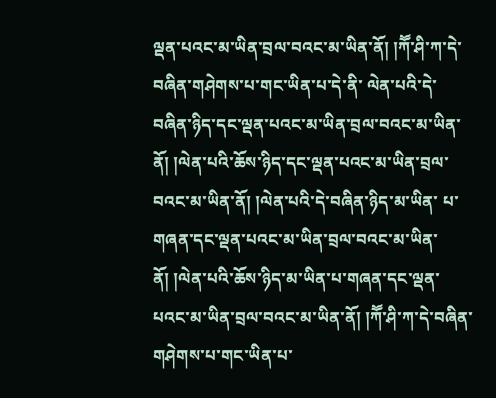ལྡན་པའང་མ་ཡིན་བྲལ་བའང་མ་ཡིན་ནོ། །ཀཽ་ཤི་ཀ་དེ་བཞིན་གཤེགས་པ་གང་ཡིན་པ་དེ་ནི་ ལེན་པའི་དེ་བཞིན་ཉིད་དང་ལྡན་པའང་མ་ཡིན་བྲལ་བའང་མ་ཡིན་ནོ། །ལེན་པའི་ཆོས་ཉིད་དང་ལྡན་པའང་མ་ཡིན་བྲལ་བའང་མ་ཡིན་ནོ། །ལེན་པའི་དེ་བཞིན་ཉིད་མ་ཡིན་ པ་གཞན་དང་ལྡན་པའང་མ་ཡིན་བྲལ་བའང་མ་ཡིན་ནོ། །ལེན་པའི་ཆོས་ཉིད་མ་ཡིན་པ་གཞན་དང་ལྡན་པའང་མ་ཡིན་བྲལ་བའང་མ་ཡིན་ནོ། །ཀཽ་ཤི་ཀ་དེ་བཞིན་ གཤེགས་པ་གང་ཡིན་པ་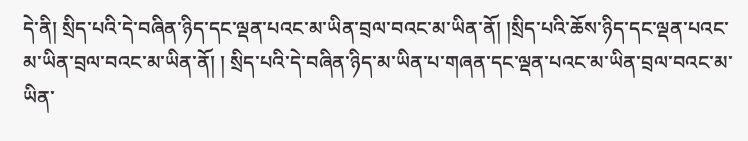དེ་ནི། སྲིད་པའི་དེ་བཞིན་ཉིད་དང་ལྡན་པའང་མ་ཡིན་བྲལ་བའང་མ་ཡིན་ནོ། །སྲིད་པའི་ཆོས་ཉིད་དང་ལྡན་པའང་མ་ཡིན་བྲལ་བའང་མ་ཡིན་ནོ། ། སྲིད་པའི་དེ་བཞིན་ཉིད་མ་ཡིན་པ་གཞན་དང་ལྡན་པའང་མ་ཡིན་བྲལ་བའང་མ་ཡིན་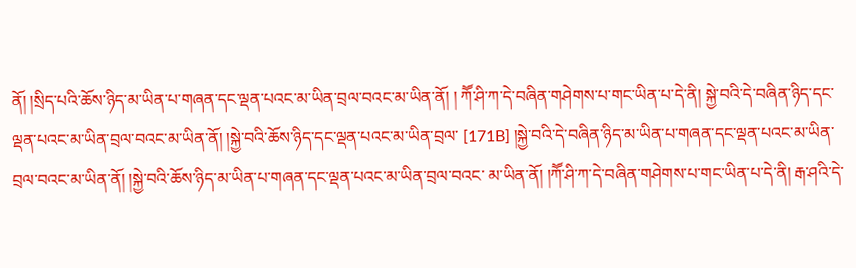ནོ། །སྲིད་པའི་ཆོས་ཉིད་མ་ཡིན་པ་གཞན་དང་ལྡན་པའང་མ་ཡིན་བྲལ་བའང་མ་ཡིན་ནོ། ། ཀཽ་ཤི་ཀ་དེ་བཞིན་གཤེགས་པ་གང་ཡིན་པ་དེ་ནི། སྐྱེ་བའི་དེ་བཞིན་ཉིད་དང་ལྡན་པའང་མ་ཡིན་བྲལ་བའང་མ་ཡིན་ནོ། །སྐྱེ་བའི་ཆོས་ཉིད་དང་ལྡན་པའང་མ་ཡིན་བྲལ་ [171B] །སྐྱེ་བའི་དེ་བཞིན་ཉིད་མ་ཡིན་པ་གཞན་དང་ལྡན་པའང་མ་ཡིན་བྲལ་བའང་མ་ཡིན་ནོ། །སྐྱེ་བའི་ཆོས་ཉིད་མ་ཡིན་པ་གཞན་དང་ལྡན་པའང་མ་ཡིན་བྲལ་བའང་ མ་ཡིན་ནོ། །ཀཽ་ཤི་ཀ་དེ་བཞིན་གཤེགས་པ་གང་ཡིན་པ་དེ་ནི། རྒ་ཤའི་དེ་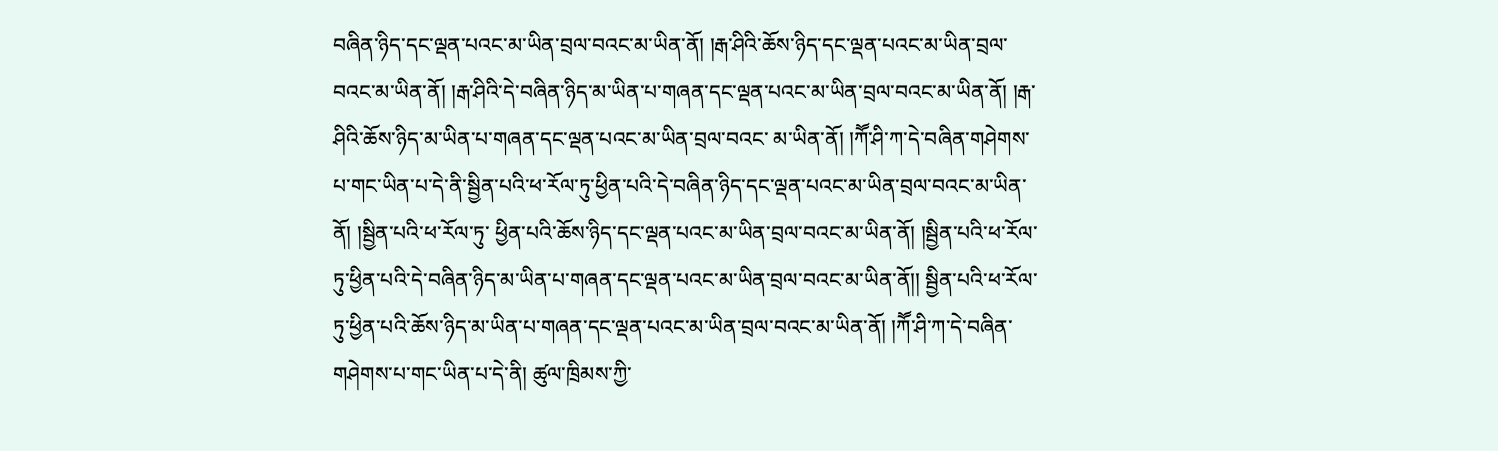བཞིན་ཉིད་དང་ལྡན་པའང་མ་ཡིན་བྲལ་བའང་མ་ཡིན་ནོ། །རྒ་ཤིའི་ཆོས་ཉིད་དང་ལྡན་པའང་མ་ཡིན་བྲལ་ བའང་མ་ཡིན་ནོ། །རྒ་ཤིའི་དེ་བཞིན་ཉིད་མ་ཡིན་པ་གཞན་དང་ལྡན་པའང་མ་ཡིན་བྲལ་བའང་མ་ཡིན་ནོ། །རྒ་ཤིའི་ཆོས་ཉིད་མ་ཡིན་པ་གཞན་དང་ལྡན་པའང་མ་ཡིན་བྲལ་བའང་ མ་ཡིན་ནོ། །ཀཽ་ཤི་ཀ་དེ་བཞིན་གཤེགས་པ་གང་ཡིན་པ་དེ་ནི་སྦྱིན་པའི་ཕ་རོལ་ཏུ་ཕྱིན་པའི་དེ་བཞིན་ཉིད་དང་ལྡན་པའང་མ་ཡིན་བྲལ་བའང་མ་ཡིན་ནོ། །སྦྱིན་པའི་ཕ་རོལ་ཏུ་ ཕྱིན་པའི་ཆོས་ཉིད་དང་ལྡན་པའང་མ་ཡིན་བྲལ་བའང་མ་ཡིན་ནོ། །སྦྱིན་པའི་ཕ་རོལ་ཏུ་ཕྱིན་པའི་དེ་བཞིན་ཉིད་མ་ཡིན་པ་གཞན་དང་ལྡན་པའང་མ་ཡིན་བྲལ་བའང་མ་ཡིན་ནོ།། སྦྱིན་པའི་ཕ་རོལ་ཏུ་ཕྱིན་པའི་ཆོས་ཉིད་མ་ཡིན་པ་གཞན་དང་ལྡན་པའང་མ་ཡིན་བྲལ་བའང་མ་ཡིན་ནོ། །ཀཽ་ཤི་ཀ་དེ་བཞིན་གཤེགས་པ་གང་ཡིན་པ་དེ་ནི། ཚུལ་ཁྲིམས་ཀྱི་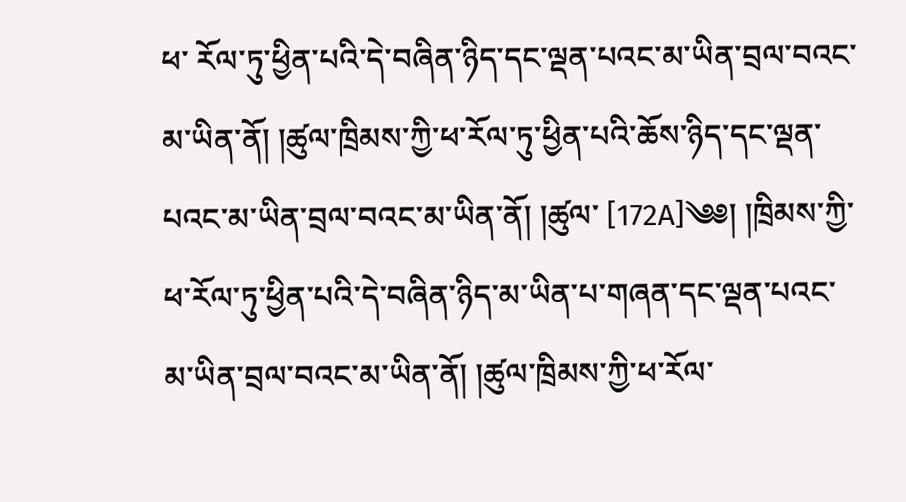ཕ་ རོལ་ཏུ་ཕྱིན་པའི་དེ་བཞིན་ཉིད་དང་ལྡན་པའང་མ་ཡིན་བྲལ་བའང་མ་ཡིན་ནོ། །ཚུལ་ཁྲིམས་ཀྱི་ཕ་རོལ་ཏུ་ཕྱིན་པའི་ཆོས་ཉིད་དང་ལྡན་པའང་མ་ཡིན་བྲལ་བའང་མ་ཡིན་ནོ། །ཚུལ་ [172A]༄༅། །ཁྲིམས་ཀྱི་ཕ་རོལ་ཏུ་ཕྱིན་པའི་དེ་བཞིན་ཉིད་མ་ཡིན་པ་གཞན་དང་ལྡན་པའང་མ་ཡིན་བྲལ་བའང་མ་ཡིན་ནོ། །ཚུལ་ཁྲིམས་ཀྱི་ཕ་རོལ་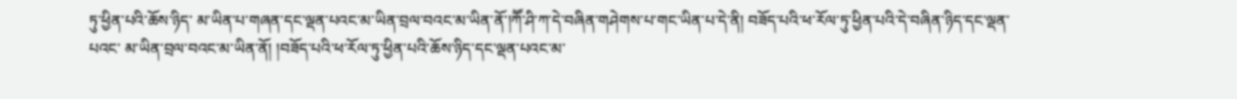ཏུ་ཕྱིན་པའི་ཆོས་ཉིད་ མ་ཡིན་པ་གཞན་དང་ལྡན་པའང་མ་ཡིན་བྲལ་བའང་མ་ཡིན་ནོ་།ཀཽ་ཤི་ཀ་དེ་བཞིན་གཤེགས་པ་གང་ཡིན་པ་དེ་ནི། བཟོད་པའི་ཕ་རོལ་ཏུ་ཕྱིན་པའི་དེ་བཞིན་ཉིད་དང་ལྡན་པའང་ མ་ཡིན་བྲལ་བའང་མ་ཡིན་ནོ། །བཟོད་པའི་ཕ་རོལ་ཏུ་ཕྱིན་པའི་ཆོས་ཉིད་དང་ལྡན་པའང་མ་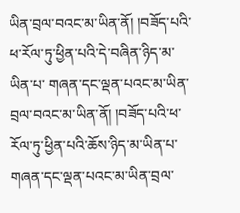ཡིན་བྲལ་བའང་མ་ཡིན་ནོ། །བཟོད་པའི་ཕ་རོལ་ཏུ་ཕྱིན་པའི་དེ་བཞིན་ཉིད་མ་ཡིན་པ་ གཞན་དང་ལྡན་པའང་མ་ཡིན་བྲལ་བའང་མ་ཡིན་ནོ། །བཟོད་པའི་ཕ་རོལ་ཏུ་ཕྱིན་པའི་ཆོས་ཉིད་མ་ཡིན་པ་གཞན་དང་ལྡན་པའང་མ་ཡིན་བྲལ་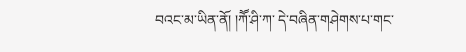བའང་མ་ཡིན་ནོ། །ཀཽ་ཤི་ཀ་ དེ་བཞིན་གཤེགས་པ་གང་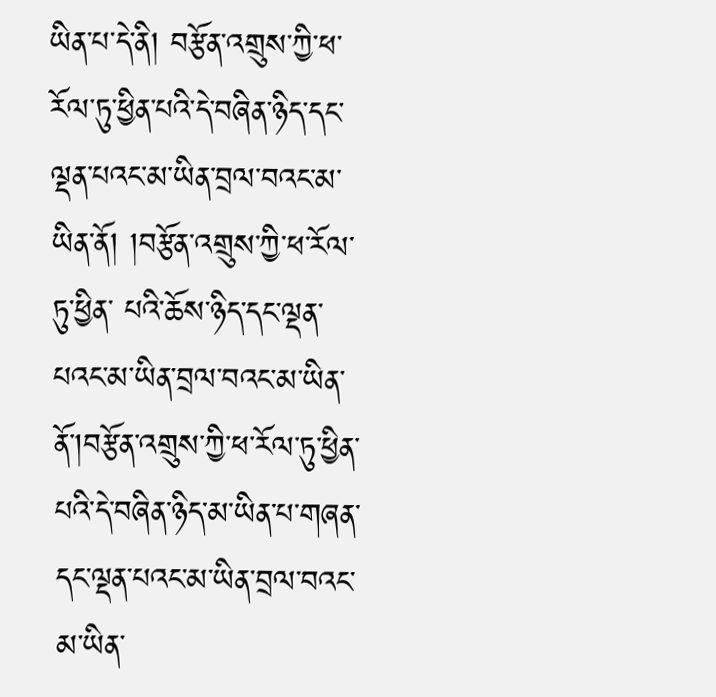ཡིན་པ་དེ་ནི། བརྩོན་འགྲུས་ཀྱི་ཕ་རོལ་ཏུ་ཕྱིན་པའི་དེ་བཞིན་ཉིད་དང་ལྡན་པའང་མ་ཡིན་བྲལ་བའང་མ་ཡིན་ནོ། །བརྩོན་འགྲུས་ཀྱི་ཕ་རོལ་ཏུ་ཕྱིན་ པའི་ཆོས་ཉིད་དང་ལྡན་པའང་མ་ཡིན་བྲལ་བའང་མ་ཡིན་ནོ་།བརྩོན་འགྲུས་ཀྱི་ཕ་རོལ་ཏུ་ཕྱིན་པའི་དེ་བཞིན་ཉིད་མ་ཡིན་པ་གཞན་དང་ལྡན་པའང་མ་ཡིན་བྲལ་བའང་མ་ཡིན་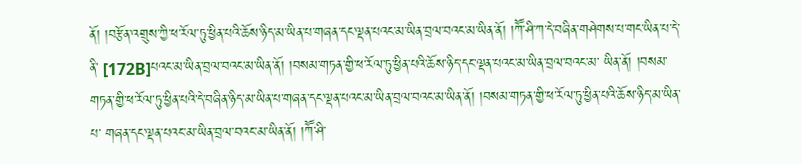ནོ། །བརྩོན་འགྲུས་ཀྱི་ཕ་རོལ་ཏུ་ཕྱིན་པའི་ཆོས་ཉིད་མ་ཡིན་པ་གཞན་དང་ལྡན་པའང་མ་ཡིན་བྲལ་བའང་མ་ཡིན་ནོ། །ཀཽ་ཤི་ཀ་དེ་བཞིན་གཤེགས་པ་གང་ཡིན་པ་དེ་ནི་ [172B]པའང་མ་ཡིན་བྲལ་བའང་མ་ཡིན་ནོ། །བསམ་གཏན་གྱི་ཕ་རོལ་ཏུ་ཕྱིན་པའི་ཆོས་ཉིད་དང་ལྡན་པའང་མ་ཡིན་བྲལ་བའང་མ་ ཡིན་ནོ། །བསམ་གཏན་གྱི་ཕ་རོལ་ཏུ་ཕྱིན་པའི་དེ་བཞིན་ཉིད་མ་ཡིན་པ་གཞན་དང་ལྡན་པའང་མ་ཡིན་བྲལ་བའང་མ་ཡིན་ནོ། །བསམ་གཏན་གྱི་ཕ་རོལ་ཏུ་ཕྱིན་པའི་ཆོས་ཉིད་མ་ཡིན་པ་ གཞན་དང་ལྡན་པའང་མ་ཡིན་བྲལ་བའང་མ་ཡིན་ནོ། །ཀཽ་ཤི་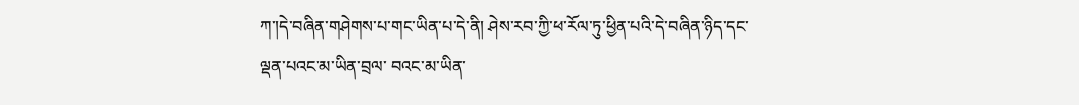ཀ་།དེ་བཞིན་གཤེགས་པ་གང་ཡིན་པ་དེ་ནི། ཤེས་རབ་ཀྱི་ཕ་རོལ་ཏུ་ཕྱིན་པའི་དེ་བཞིན་ཉིད་དང་ལྡན་པའང་མ་ཡིན་བྲལ་ བའང་མ་ཡིན་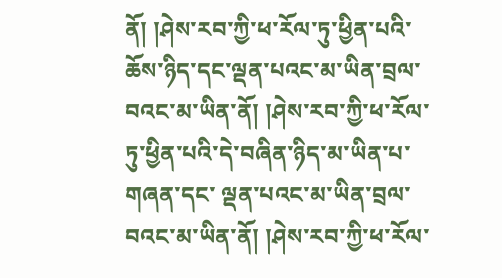ནོ། །ཤེས་རབ་ཀྱི་ཕ་རོལ་ཏུ་ཕྱིན་པའི་ཆོས་ཉིད་དང་ལྡན་པའང་མ་ཡིན་བྲལ་བའང་མ་ཡིན་ནོ། །ཤེས་རབ་ཀྱི་ཕ་རོལ་ཏུ་ཕྱིན་པའི་དེ་བཞིན་ཉིད་མ་ཡིན་པ་གཞན་དང་ ལྡན་པའང་མ་ཡིན་བྲལ་བའང་མ་ཡིན་ནོ། །ཤེས་རབ་ཀྱི་ཕ་རོལ་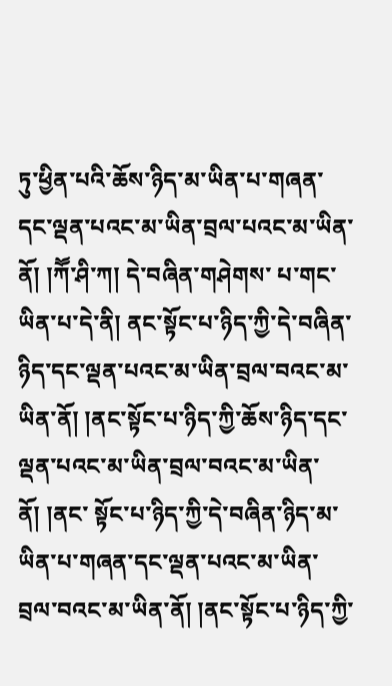ཏུ་ཕྱིན་པའི་ཆོས་ཉིད་མ་ཡིན་པ་གཞན་དང་ལྡན་པའང་མ་ཡིན་བྲལ་པའང་མ་ཡིན་ནོ། །ཀཽ་ཤི་ཀ། དེ་བཞིན་གཤེགས་ པ་གང་ཡིན་པ་དེ་ནི། ནང་སྟོང་པ་ཉིད་ཀྱི་དེ་བཞིན་ཉིད་དང་ལྡན་པའང་མ་ཡིན་བྲལ་བའང་མ་ཡིན་ནོ། །ནང་སྟོང་པ་ཉིད་ཀྱི་ཆོས་ཉིད་དང་ལྡན་པའང་མ་ཡིན་བྲལ་བའང་མ་ཡིན་ནོ། །ནང་ སྟོང་པ་ཉིད་ཀྱི་དེ་བཞིན་ཉིད་མ་ཡིན་པ་གཞན་དང་ལྡན་པའང་མ་ཡིན་བྲལ་བའང་མ་ཡིན་ནོ། །ནང་སྟོང་པ་ཉིད་ཀྱི་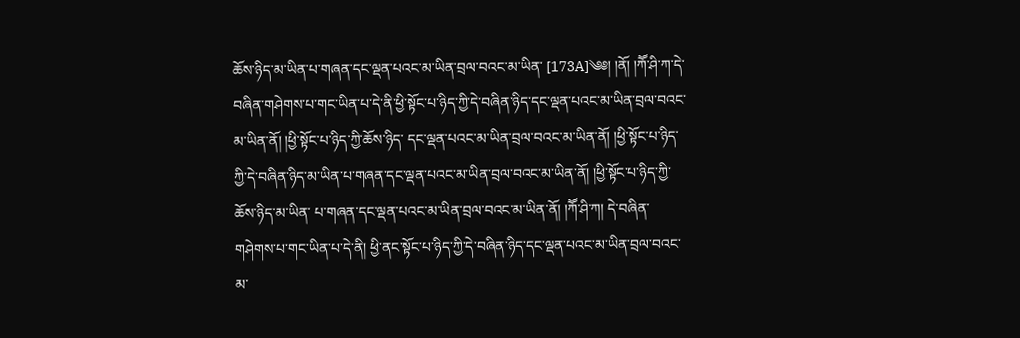ཆོས་ཉིད་མ་ཡིན་པ་གཞན་དང་ལྡན་པའང་མ་ཡིན་བྲལ་བའང་མ་ཡིན་ [173A]༄༅། །ནོ། །ཀཽ་ཤི་ཀ་དེ་བཞིན་གཤེགས་པ་གང་ཡིན་པ་དེ་ནི་ཕྱི་སྟོང་པ་ཉིད་ཀྱི་དེ་བཞིན་ཉིད་དང་ལྡན་པའང་མ་ཡིན་བྲལ་བའང་མ་ཡིན་ནོ། །ཕྱི་སྟོང་པ་ཉིད་ཀྱི་ཆོས་ཉིད་ དང་ལྡན་པའང་མ་ཡིན་བྲལ་བའང་མ་ཡིན་ནོ། །ཕྱི་སྟོང་པ་ཉིད་ཀྱི་དེ་བཞིན་ཉིད་མ་ཡིན་པ་གཞན་དང་ལྡན་པའང་མ་ཡིན་བྲལ་བའང་མ་ཡིན་ནོ། །ཕྱི་སྟོང་པ་ཉིད་ཀྱི་ཆོས་ཉིད་མ་ཡིན་ པ་གཞན་དང་ལྡན་པའང་མ་ཡིན་བྲལ་བའང་མ་ཡིན་ནོ། །ཀཽ་ཤི་ཀ། དེ་བཞིན་གཤེགས་པ་གང་ཡིན་པ་དེ་ནི། ཕྱི་ནང་སྟོང་པ་ཉིད་ཀྱི་དེ་བཞིན་ཉིད་དང་ལྡན་པའང་མ་ཡིན་བྲལ་བའང་ མ་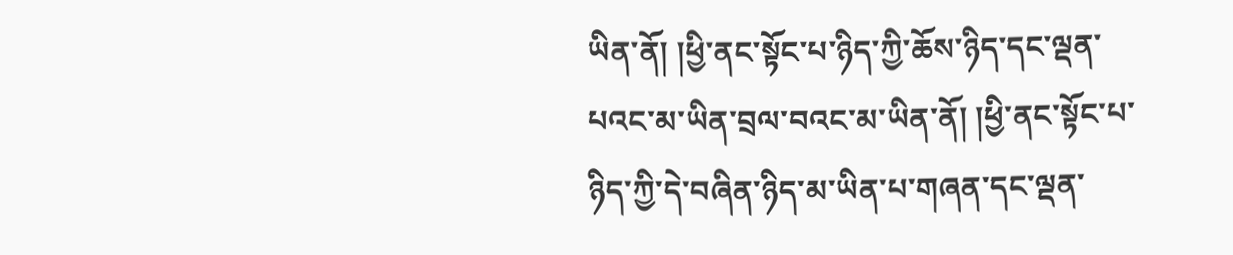ཡིན་ནོ། །ཕྱི་ནང་སྟོང་པ་ཉིད་ཀྱི་ཆོས་ཉིད་དང་ལྡན་པའང་མ་ཡིན་བྲལ་བའང་མ་ཡིན་ནོ། །ཕྱི་ནང་སྟོང་པ་ཉིད་ཀྱི་དེ་བཞིན་ཉིད་མ་ཡིན་པ་གཞན་དང་ལྡན་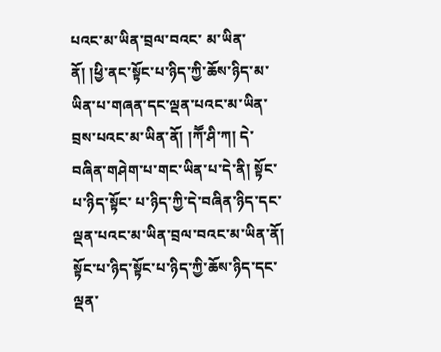པའང་མ་ཡིན་བྲལ་བའང་ མ་ཡིན་ནོ། །ཕྱི་ནང་སྟོང་པ་ཉིད་ཀྱི་ཆོས་ཉིད་མ་ཡིན་པ་གཞན་དང་ལྡན་པའང་མ་ཡིན་བྲས་པའང་མ་ཡིན་ནོ། །ཀཽ་ཤི་ཀ། དེ་བཞིན་གཤེག་པ་གང་ཡིན་པ་དེ་ནི། སྟོང་པ་ཉིད་སྟོང་ པ་ཉིད་ཀྱི་དེ་བཞིན་ཉིད་དང་ལྡན་པའང་མ་ཡིན་བྲལ་བའང་མ་ཡིན་ནོ། སྟོང་པ་ཉིད་སྟོང་པ་ཉིད་ཀྱི་ཆོས་ཉིད་དང་ལྡན་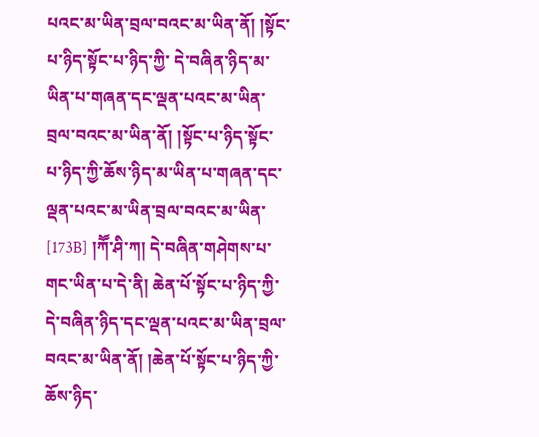པའང་མ་ཡིན་བྲལ་བའང་མ་ཡིན་ནོ། །སྟོང་པ་ཉིད་སྟོང་པ་ཉིད་ཀྱི་ དེ་བཞིན་ཉིད་མ་ཡིན་པ་གཞན་དང་ལྡན་པའང་མ་ཡིན་བྲལ་བའང་མ་ཡིན་ནོ། །སྟོང་པ་ཉིད་སྟོང་པ་ཉིད་ཀྱི་ཆོས་ཉིད་མ་ཡིན་པ་གཞན་དང་ལྡན་པའང་མ་ཡིན་བྲལ་བའང་མ་ཡིན་ [173B] །ཀཽ་ཤི་ཀ། དེ་བཞིན་གཤེགས་པ་གང་ཡིན་པ་དེ་ནི། ཆེན་པོ་སྟོང་པ་ཉིད་ཀྱི་དེ་བཞིན་ཉིད་དང་ལྡན་པའང་མ་ཡིན་བྲལ་བའང་མ་ཡིན་ནོ། །ཆེན་པོ་སྟོང་པ་ཉིད་ཀྱི་ཆོས་ཉིད་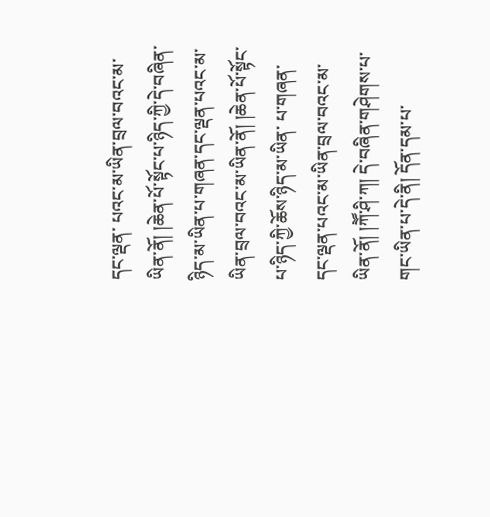དང་ལྡན་ པའང་མ་ཡིན་བྲལ་བའང་མ་ཡིན་ནོ། །ཆེན་པོ་སྟོང་པ་ཉིད་ཀྱི་དེ་བཞིན་ཉིད་མ་ཡིན་པ་གཞན་དང་ལྡན་པའང་མ་ཡིན་བྲལ་བའང་མ་ཡིན་ནོ། །ཆེན་པོ་སྟོང་པ་ཉིད་ཀྱི་ཆོས་ཉིད་མ་ཡིན་ པ་གཞན་དང་ལྡན་པའང་མ་ཡིན་བྲལ་བའང་མ་ཡིན་ནོ། །ཀཽ་ཤི་ཀ། དེ་བཞིན་གཤེགས་པ་གང་ཡིན་པ་དེ་ནི། དོན་དམ་པ་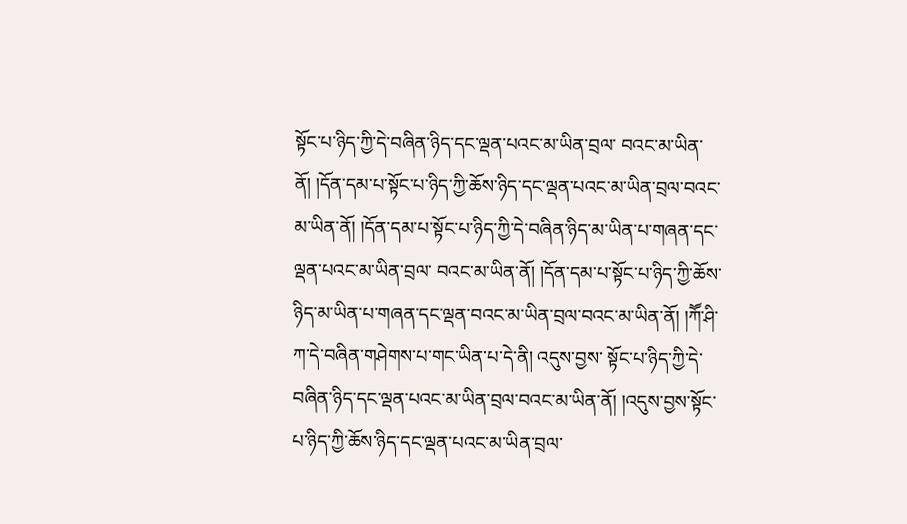སྟོང་པ་ཉིད་ཀྱི་དེ་བཞིན་ཉིད་དང་ལྡན་པའང་མ་ཡིན་བྲལ་ བའང་མ་ཡིན་ནོ། །དོན་དམ་པ་སྟོང་པ་ཉིད་ཀྱི་ཆོས་ཉིད་དང་ལྡན་པའང་མ་ཡིན་བྲལ་བའང་མ་ཡིན་ནོ། །དོན་དམ་པ་སྟོང་པ་ཉིད་ཀྱི་དེ་བཞིན་ཉིད་མ་ཡིན་པ་གཞན་དང་ལྡན་པའང་མ་ཡིན་བྲལ་ བའང་མ་ཡིན་ནོ། །དོན་དམ་པ་སྟོང་པ་ཉིད་ཀྱི་ཆོས་ཉིད་མ་ཡིན་པ་གཞན་དང་ལྡན་བའང་མ་ཡིན་བྲལ་བའང་མ་ཡིན་ནོ། །ཀཽ་ཤི་ཀ་དེ་བཞིན་གཤེགས་པ་གང་ཡིན་པ་དེ་ནི། འདུས་བྱས་ སྟོང་པ་ཉིད་ཀྱི་དེ་བཞིན་ཉིད་དང་ལྡན་པའང་མ་ཡིན་བྲལ་བའང་མ་ཡིན་ནོ། །འདུས་བྱས་སྟོང་པ་ཉིད་ཀྱི་ཆོས་ཉིད་དང་ལྡན་པའང་མ་ཡིན་བྲལ་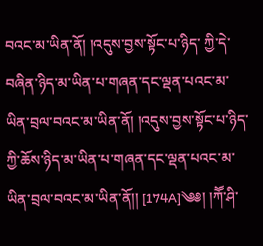བའང་མ་ཡིན་ནོ། །འདུས་བྱས་སྟོང་པ་ཉིད་ ཀྱི་དེ་བཞིན་ཉིད་མ་ཡིན་པ་གཞན་དང་ལྡན་པའང་མ་ཡིན་བྲལ་བའང་མ་ཡིན་ནོ། །འདུས་བྱས་སྟོང་པ་ཉིད་ཀྱི་ཆོས་ཉིད་མ་ཡིན་པ་གཞན་དང་ལྡན་པའང་མ་ཡིན་བྲལ་བའང་མ་ཡིན་ནོ།། [174A]༄༅། །ཀཽ་ཤི་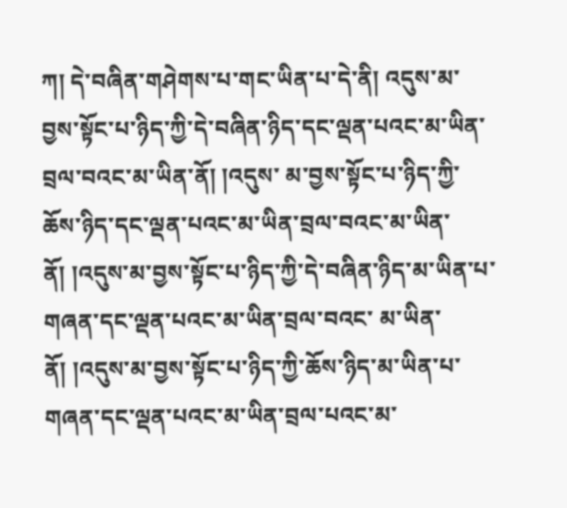ཀ། དེ་བཞིན་གཤེགས་པ་གང་ཡིན་པ་དེ་ནི། འདུས་མ་བྱས་སྟོང་པ་ཉིད་ཀྱི་དེ་བཞིན་ཉིད་དང་ལྡན་པའང་མ་ཡིན་བྲལ་བའང་མ་ཡིན་ནོ། །འདུས་ མ་བྱས་སྟོང་པ་ཉིད་ཀྱི་ཆོས་ཉིད་དང་ལྡན་པའང་མ་ཡིན་བྲལ་བའང་མ་ཡིན་ནོ། །འདུས་མ་བྱས་སྟོང་པ་ཉིད་ཀྱི་དེ་བཞིན་ཉིད་མ་ཡིན་པ་གཞན་དང་ལྡན་པའང་མ་ཡིན་བྲལ་བའང་ མ་ཡིན་ནོ། །འདུས་མ་བྱས་སྟོང་པ་ཉིད་ཀྱི་ཆོས་ཉིད་མ་ཡིན་པ་གཞན་དང་ལྡན་པའང་མ་ཡིན་བྲལ་པའང་མ་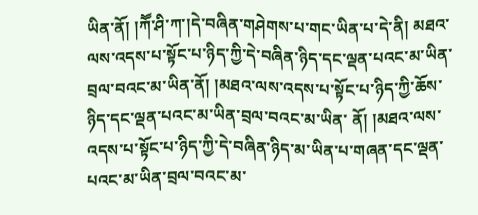ཡིན་ནོ། །ཀཽ་ཤི་ཀ་།དེ་བཞིན་གཤེགས་པ་གང་ཡིན་པ་དེ་ནི། མཐའ་ ལས་འདས་པ་སྟོང་པ་ཉིད་ཀྱི་དེ་བཞིན་ཉིད་དང་ལྡན་པའང་མ་ཡིན་བྲལ་བའང་མ་ཡིན་ནོ། །མཐའ་ལས་འདས་པ་སྟོང་པ་ཉིད་ཀྱི་ཆོས་ཉིད་དང་ལྡན་པའང་མ་ཡིན་བྲལ་བའང་མ་ཡིན་ ནོ། །མཐའ་ལས་འདས་པ་སྟོང་པ་ཉིད་ཀྱི་དེ་བཞིན་ཉིད་མ་ཡིན་པ་གཞན་དང་ལྡན་པའང་མ་ཡིན་བྲལ་བའང་མ་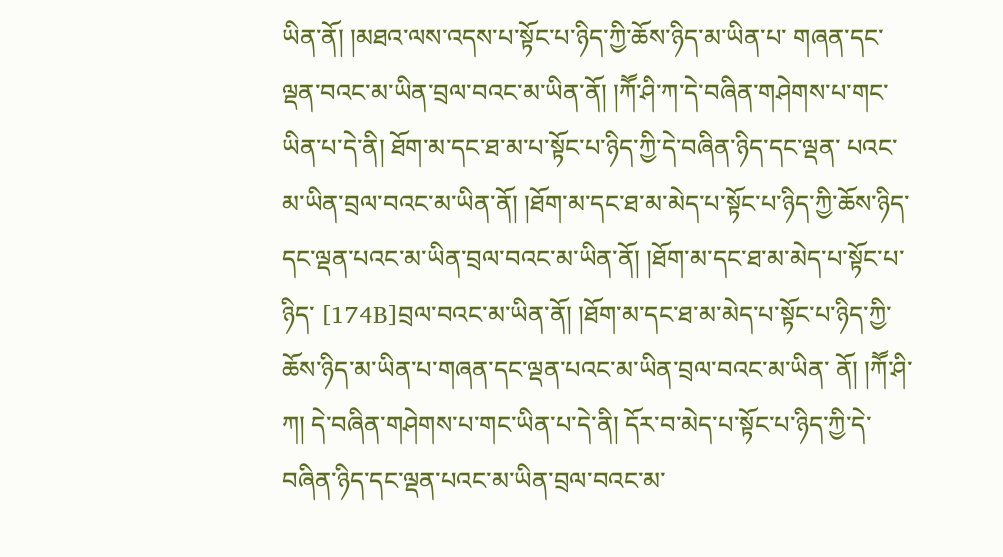ཡིན་ནོ། །མཐའ་ལས་འདས་པ་སྟོང་པ་ཉིད་ཀྱི་ཆོས་ཉིད་མ་ཡིན་པ་ གཞན་དང་ལྡན་བའང་མ་ཡིན་བྲལ་བའང་མ་ཡིན་ནོ། །ཀཽ་ཤི་ཀ་དེ་བཞིན་གཤེགས་པ་གང་ཡིན་པ་དེ་ནི། ཐོག་མ་དང་ཐ་མ་པ་སྟོང་པ་ཉིད་ཀྱི་དེ་བཞིན་ཉིད་དང་ལྡན་ པའང་མ་ཡིན་བྲལ་བའང་མ་ཡིན་ནོ། །ཐོག་མ་དང་ཐ་མ་མེད་པ་སྟོང་པ་ཉིད་ཀྱི་ཆོས་ཉིད་དང་ལྡན་པའང་མ་ཡིན་བྲལ་བའང་མ་ཡིན་ནོ། །ཐོག་མ་དང་ཐ་མ་མེད་པ་སྟོང་པ་ཉིད་ [174B]བྲལ་བའང་མ་ཡིན་ནོ། །ཐོག་མ་དང་ཐ་མ་མེད་པ་སྟོང་པ་ཉིད་ཀྱི་ཆོས་ཉིད་མ་ཡིན་པ་གཞན་དང་ལྡན་པའང་མ་ཡིན་བྲལ་བའང་མ་ཡིན་ ནོ། །ཀཽ་ཤི་ཀ། དེ་བཞིན་གཤེགས་པ་གང་ཡིན་པ་དེ་ནི། དོར་བ་མེད་པ་སྟོང་པ་ཉིད་ཀྱི་དེ་བཞིན་ཉིད་དང་ལྡན་པའང་མ་ཡིན་བྲལ་བའང་མ་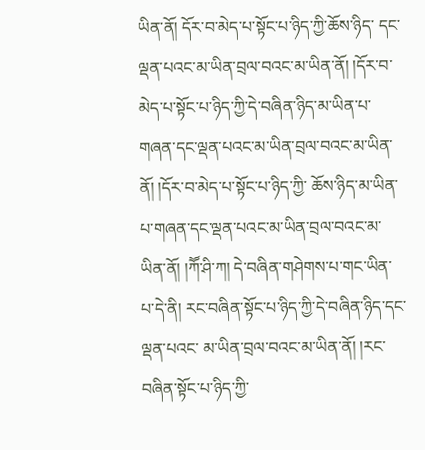ཡིན་ནོ། དོར་བ་མེད་པ་སྟོང་པ་ཉིད་ཀྱི་ཆོས་ཉིད་ དང་ལྡན་པའང་མ་ཡིན་བྲལ་བའང་མ་ཡིན་ནོ། །དོར་བ་མེད་པ་སྟོང་པ་ཉིད་ཀྱི་དེ་བཞིན་ཉིད་མ་ཡིན་པ་གཞན་དང་ལྡན་པའང་མ་ཡིན་བྲལ་བའང་མ་ཡིན་ནོ། །དོར་བ་མེད་པ་སྟོང་པ་ཉིད་ཀྱི་ ཆོས་ཉིད་མ་ཡིན་པ་གཞན་དང་ལྡན་པའང་མ་ཡིན་བྲལ་བའང་མ་ཡིན་ནོ། །ཀཽ་ཤི་ཀ། དེ་བཞིན་གཤེགས་པ་གང་ཡིན་པ་དེ་ནི། རང་བཞིན་སྟོང་པ་ཉིད་ཀྱི་དེ་བཞིན་ཉིད་དང་ལྡན་པའང་ མ་ཡིན་བྲལ་བའང་མ་ཡིན་ནོ། །རང་བཞིན་སྟོང་པ་ཉིད་ཀྱི་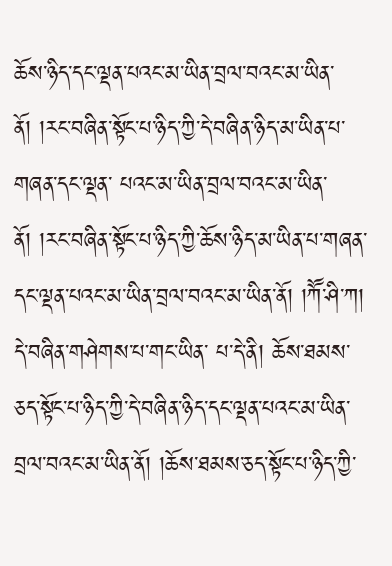ཆོས་ཉིད་དང་ལྡན་པའང་མ་ཡིན་བྲལ་བའང་མ་ཡིན་ནོ། །རང་བཞིན་སྟོང་པ་ཉིད་ཀྱི་དེ་བཞིན་ཉིད་མ་ཡིན་པ་གཞན་དང་ལྡན་ པའང་མ་ཡིན་བྲལ་བའང་མ་ཡིན་ནོ། །རང་བཞིན་སྟོང་པ་ཉིད་ཀྱི་ཆོས་ཉིད་མ་ཡིན་པ་གཞན་དང་ལྡན་པའང་མ་ཡིན་བྲལ་བའང་མ་ཡིན་ནོ། །ཀཽ་ཤི་ཀ། དེ་བཞིན་གཤེགས་པ་གང་ཡིན་ པ་དེ་ནི། ཆོས་ཐམས་ཅད་སྟོང་པ་ཉིད་ཀྱི་དེ་བཞིན་ཉིད་དང་ལྡན་པའང་མ་ཡིན་བྲལ་བའང་མ་ཡིན་ནོ། །ཆོས་ཐམས་ཅད་སྟོང་པ་ཉིད་ཀྱི་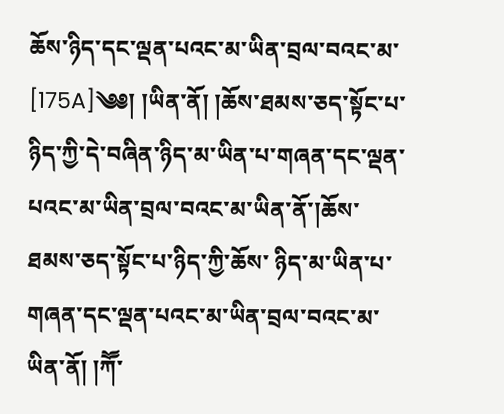ཆོས་ཉིད་དང་ལྡན་པའང་མ་ཡིན་བྲལ་བའང་མ་ [175A]༄༅། །ཡིན་ནོ། །ཆོས་ཐམས་ཅད་སྟོང་པ་ཉིད་ཀྱི་དེ་བཞིན་ཉིད་མ་ཡིན་པ་གཞན་དང་ལྡན་པའང་མ་ཡིན་བྲལ་བའང་མ་ཡིན་ནོ་།ཆོས་ཐམས་ཅད་སྟོང་པ་ཉིད་ཀྱི་ཆོས་ ཉིད་མ་ཡིན་པ་གཞན་དང་ལྡན་པའང་མ་ཡིན་བྲལ་བའང་མ་ཡིན་ནོ། །ཀཽ་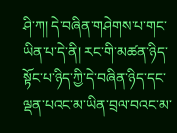ཤི་ཀ། དེ་བཞིན་གཤེགས་པ་གང་ཡིན་པ་དེ་ནི། རང་གི་མཚན་ཉིད་སྟོང་པ་ཉིད་ཀྱི་དེ་བཞིན་ཉིད་དང་ ལྡན་པའང་མ་ཡིན་བྲལ་བའང་མ་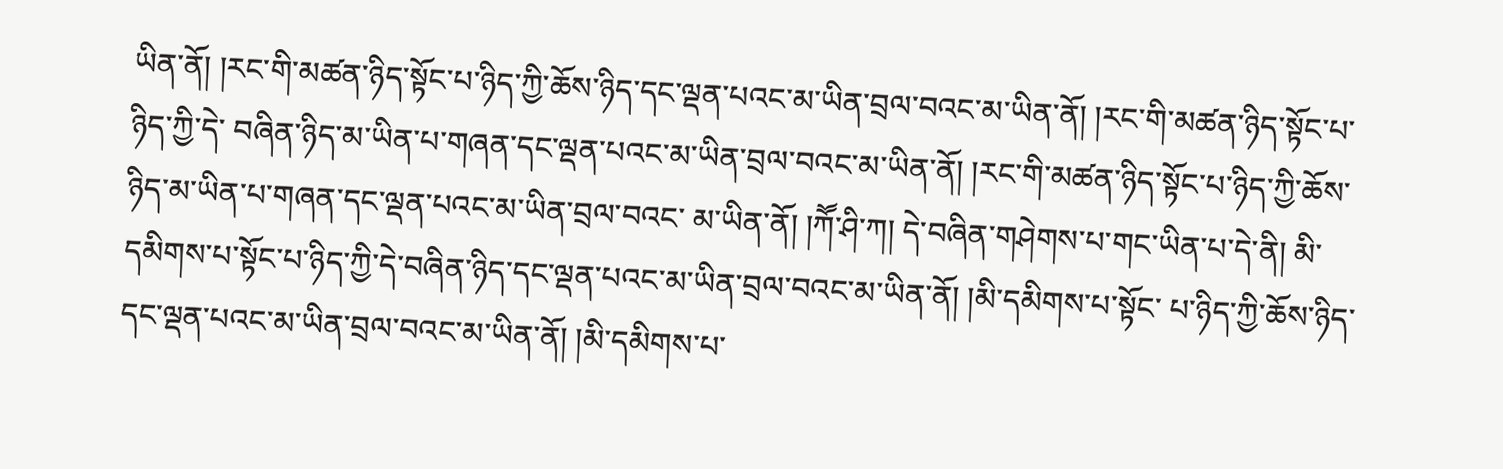ཡིན་ནོ། །རང་གི་མཚན་ཉིད་སྟོང་པ་ཉིད་ཀྱི་ཆོས་ཉིད་དང་ལྡན་པའང་མ་ཡིན་བྲལ་བའང་མ་ཡིན་ནོ། །རང་གི་མཚན་ཉིད་སྟོང་པ་ཉིད་ཀྱི་དེ་ བཞིན་ཉིད་མ་ཡིན་པ་གཞན་དང་ལྡན་པའང་མ་ཡིན་བྲལ་བའང་མ་ཡིན་ནོ། །རང་གི་མཚན་ཉིད་སྟོང་པ་ཉིད་ཀྱི་ཆོས་ཉིད་མ་ཡིན་པ་གཞན་དང་ལྡན་པའང་མ་ཡིན་བྲལ་བའང་ མ་ཡིན་ནོ། །ཀཽ་ཤི་ཀ། དེ་བཞིན་གཤེགས་པ་གང་ཡིན་པ་དེ་ནི། མི་དམིགས་པ་སྟོང་པ་ཉིད་ཀྱི་དེ་བཞིན་ཉིད་དང་ལྡན་པའང་མ་ཡིན་བྲལ་བའང་མ་ཡིན་ནོ། །མི་དམིགས་པ་སྟོང་ པ་ཉིད་ཀྱི་ཆོས་ཉིད་དང་ལྡན་པའང་མ་ཡིན་བྲལ་བའང་མ་ཡིན་ནོ། །མི་དམིགས་པ་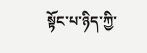སྟོང་པ་ཉིད་ཀྱི་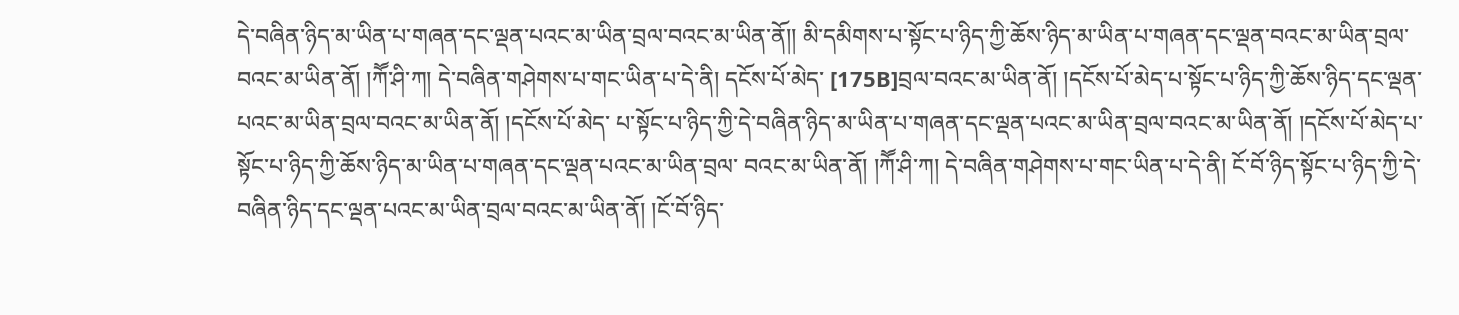དེ་བཞིན་ཉིད་མ་ཡིན་པ་གཞན་དང་ལྡན་པའང་མ་ཡིན་བྲལ་བའང་མ་ཡིན་ནོ།། མི་དམིགས་པ་སྟོང་པ་ཉིད་ཀྱི་ཆོས་ཉིད་མ་ཡིན་པ་གཞན་དང་ལྡན་བའང་མ་ཡིན་བྲལ་བའང་མ་ཡིན་ནོ། །ཀཽ་ཤི་ཀ། དེ་བཞིན་གཤེགས་པ་གང་ཡིན་པ་དེ་ནི། དངོས་པོ་མེད་ [175B]བྲལ་བའང་མ་ཡིན་ནོ། །དངོས་པོ་མེད་པ་སྟོང་པ་ཉིད་ཀྱི་ཆོས་ཉིད་དང་ལྡན་པའང་མ་ཡིན་བྲལ་བའང་མ་ཡིན་ནོ། །དངོས་པོ་མེད་ པ་སྟོང་པ་ཉིད་ཀྱི་དེ་བཞིན་ཉིད་མ་ཡིན་པ་གཞན་དང་ལྡན་པའང་མ་ཡིན་བྲལ་བའང་མ་ཡིན་ནོ། །དངོས་པོ་མེད་པ་སྟོང་པ་ཉིད་ཀྱི་ཆོས་ཉིད་མ་ཡིན་པ་གཞན་དང་ལྡན་པའང་མ་ཡིན་བྲལ་ བའང་མ་ཡིན་ནོ། །ཀཽ་ཤི་ཀ། དེ་བཞིན་གཤེགས་པ་གང་ཡིན་པ་དེ་ནི། ངོ་བོ་ཉིད་སྟོང་པ་ཉིད་ཀྱི་དེ་བཞིན་ཉིད་དང་ལྡན་པའང་མ་ཡིན་བྲལ་བའང་མ་ཡིན་ནོ། །ངོ་བོ་ཉིད་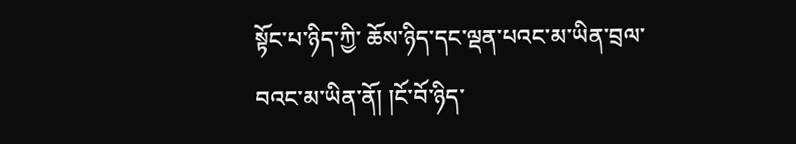སྟོང་པ་ཉིད་ཀྱི་ ཆོས་ཉིད་དང་ལྡན་པའང་མ་ཡིན་བྲལ་བའང་མ་ཡིན་ནོ། །ངོ་བོ་ཉིད་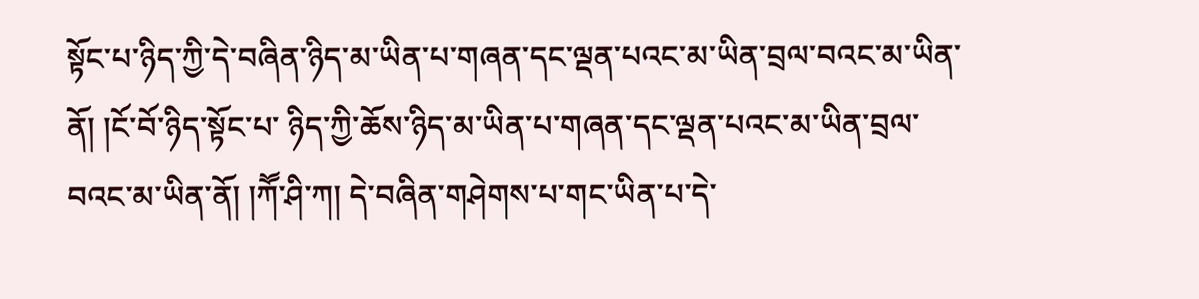སྟོང་པ་ཉིད་ཀྱི་དེ་བཞིན་ཉིད་མ་ཡིན་པ་གཞན་དང་ལྡན་པའང་མ་ཡིན་བྲལ་བའང་མ་ཡིན་ནོ། །ངོ་བོ་ཉིད་སྟོང་པ་ ཉིད་ཀྱི་ཆོས་ཉིད་མ་ཡིན་པ་གཞན་དང་ལྡན་པའང་མ་ཡིན་བྲལ་བའང་མ་ཡིན་ནོ། །ཀཽ་ཤི་ཀ། དེ་བཞིན་གཤེགས་པ་གང་ཡིན་པ་དེ་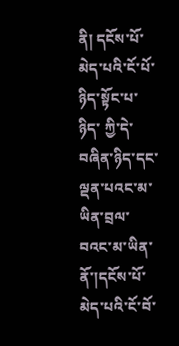ནི། དངོས་པོ་མེད་པའི་ངོ་པོ་ཉིད་སྟོང་པ་ཉིད་ ཀྱི་དེ་བཞིན་ཉིད་དང་ལྡན་པའང་མ་ཡིན་བྲལ་བའང་མ་ཡིན་ནོ་།དངོས་པོ་མེད་པའི་ངོ་བོ་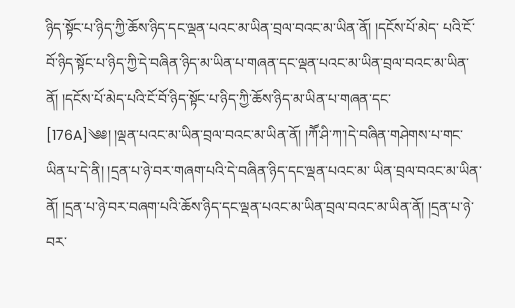ཉིད་སྟོང་པ་ཉིད་ཀྱི་ཆོས་ཉིད་དང་ལྡན་པའང་མ་ཡིན་བྲལ་བའང་མ་ཡིན་ནོ། །དངོས་པོ་མེད་ པའི་ངོ་བོ་ཉིད་སྟོང་པ་ཉིད་ཀྱི་དེ་བཞིན་ཉིད་མ་ཡིན་པ་གཞན་དང་ལྡན་པའང་མ་ཡིན་བྲལ་བའང་མ་ཡིན་ནོ། །དངོས་པོ་མེད་པའི་ངོ་བོ་ཉིད་སྟོང་པ་ཉིད་ཀྱི་ཆོས་ཉིད་མ་ཡིན་པ་གཞན་དང་ [176A]༄༅། །ལྡན་པའང་མ་ཡིན་བྲལ་བའང་མ་ཡིན་ནོ། །ཀཽ་ཤི་ཀ་།དེ་བཞིན་གཤེགས་པ་གང་ཡིན་པ་དེ་ནི། །དྲན་པ་ཉེ་བར་གཞག་པའི་དེ་བཞིན་ཉིད་དང་ལྡན་པའང་མ་ ཡིན་བྲལ་བའང་མ་ཡིན་ནོ། །དྲན་པ་ཉེ་བར་བཞག་པའི་ཆོས་ཉིད་དང་ལྡན་པའང་མ་ཡིན་བྲལ་བའང་མ་ཡིན་ནོ། །དྲན་པ་ཉེ་བར་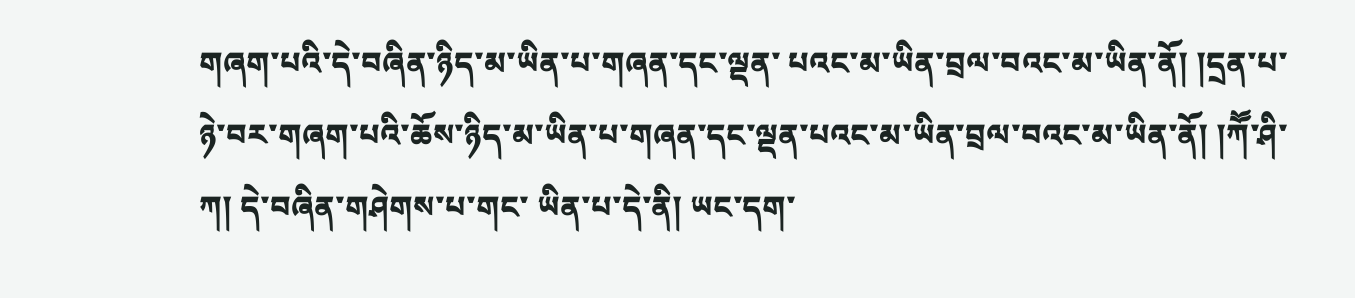གཞག་པའི་དེ་བཞིན་ཉིད་མ་ཡིན་པ་གཞན་དང་ལྡན་ པའང་མ་ཡིན་བྲལ་བའང་མ་ཡིན་ནོ། །དྲན་པ་ཉེ་བར་གཞག་པའི་ཆོས་ཉིད་མ་ཡིན་པ་གཞན་དང་ལྡན་པའང་མ་ཡིན་བྲལ་བའང་མ་ཡིན་ནོ། །ཀཽ་ཤི་ཀ། དེ་བཞིན་གཤེགས་པ་གང་ ཡིན་པ་དེ་ནི། ཡང་དག་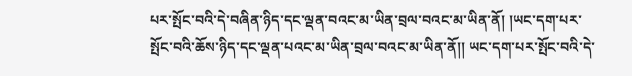པར་སྤོང་བའི་དེ་བཞིན་ཉིད་དང་ལྡན་བའང་མ་ཡིན་བྲལ་བའང་མ་ཡིན་ནོ། །ཡང་དག་པར་སྤོང་བའི་ཆོས་ཉིད་དང་ལྡན་པའང་མ་ཡིན་བྲལ་བའང་མ་ཡིན་ནོ།། ཡང་དག་པར་སྤོང་བའི་དེ་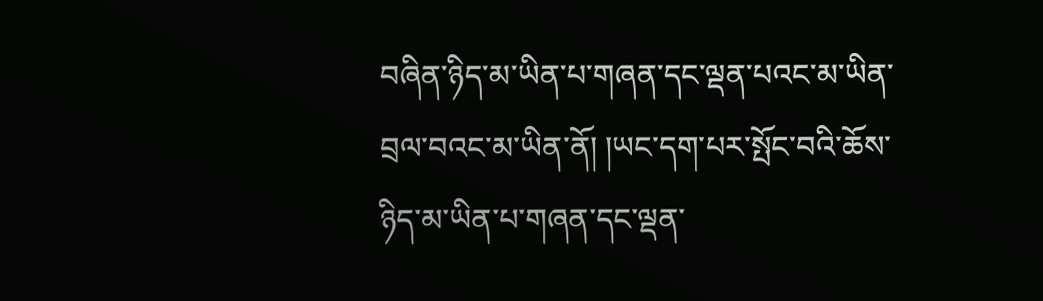བཞིན་ཉིད་མ་ཡིན་པ་གཞན་དང་ལྡན་པའང་མ་ཡིན་བྲལ་བའང་མ་ཡིན་ནོ། །ཡང་དག་པར་སྤོང་བའི་ཆོས་ཉིད་མ་ཡིན་པ་གཞན་དང་ལྡན་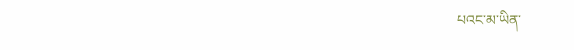པའང་མ་ཡིན་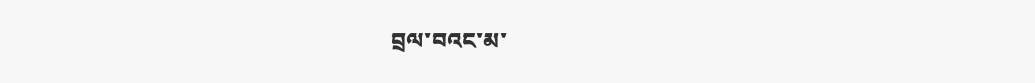བྲལ་བའང་མ་